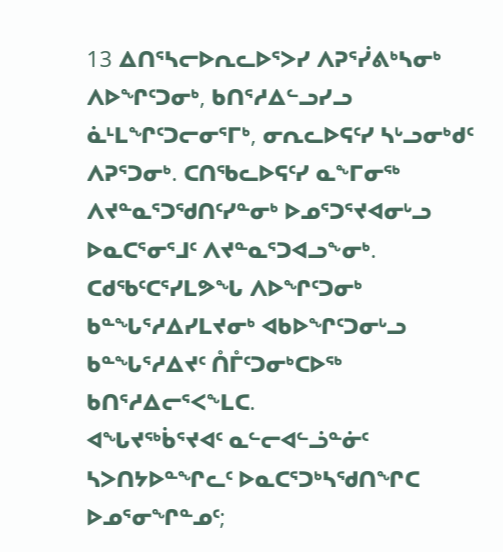13 ᐃᑎᕐᓴᓕᐅᕆᓚᐅᕐᐳᓯ ᐱᕈᕐᓰᕕᒃᓴᓂᒃ ᐱᐅᖏᑦᑐᓂᒃ, ᑲᑎᕐᓱᐃᓪᓗᓯᓗ ᓈᒻᒪᖏᑦᑐᓕᓂᕐᒥᒃ, ᓂᕆᓚᐅᕋᑦᓯ ᓴᒡᓗᓂᒃᑯᑦ ᐱᕈᕐᑐᓂᒃ. ᑕᑎᖃᓚᐅᕋᑦᓯ ᓇᖕᒥᓂᖅ ᐱᔪᓐᓇᕐᑐᖁᑎᑦᓯᓐᓂᒃ ᐅᓄᕐᑐᕐᔪᐊᓂᒡᓗ ᐅᓇᑕᕐᓂᕐᒧᑦ ᐱᔪᓐᓇᕐᑐᐊᓗᖕᓂᒃ.
ᑕᑯᖃᑦᑕᕐᓯᒪᕗᖓ ᐱᐅᖏᑦᑐᓂᒃ ᑲᓐᖓᕐᓱᐃᓯᒪᔪᓂᒃ ᐊᑲᐅᖏᑦᑐᓂᒡᓗ ᑲᓐᖓᕐᓱᐃᔪᑦ ᑍᒤᑦᑐᓂᒃᑕᐅᖅ ᑲᑎᕐᓱᐃᓕᕐᐸᖕᒪᑕ.
ᐊᖓᔪᖅᑳᕐᔪᐊᑦ ᓇᓪᓕᐊᓪᓘᓐᓃᑦ ᓴᐳᑎᔭᐅᓐᖏᓚᑦ ᐅᓇᑕᕐᑐᒃᓴᖁᑎᖏᑕ ᐅᓄᕐᓂᖏᓐᓄᑦ;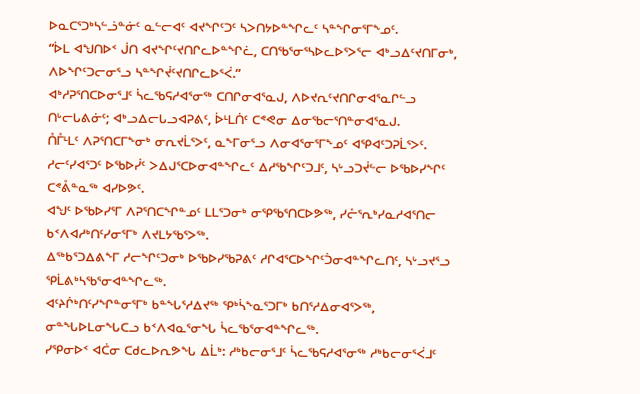ᐅᓇᑕᕐᑐᒃᓴᓪᓘᓐᓃᑦ ᓇᓪᓕᐊᑦ ᐊᔪᖏᑦᑐᑦ ᓴᐳᑎᔭᐅᓐᖏᓚᑦ ᓴᓐᖏᓂᕐᒥᖕᓄᑦ.
“ᐆᒪ ᐊᖑᑎᐅᑉ ᒎᑎ ᐊᔪᖏᑦᔪᑎᒋᓚᐅᓐᖏᓛ, ᑕᑎᖃᕐᓂᕐᓴᐅᓚᐅᕐᐳᕐᓕ ᐊᒃᓗᐃᑦᔪᑎᒥᓂᒃ, ᐱᐅᖏᑦᑐᓕᓂᕐᓗ ᓴᓐᖏᔫᑦᔪᑎᒋᓚᐅᕐᐹ.”
ᐊᒃᓱᕈᕐᑎᑕᐅᓂᕐᒧᑦ ᓵᓚᖃᕋᓱᐊᕐᓂᖅ ᑕᑎᒋᓂᐊᕐᓇᒍ, ᐱᐅᔪᕆᑦᔪᑎᒋᓂᐊᕐᓇᒋᓪᓗ ᑎᒡᓕᒐᕕᓃᑦ; ᐊᒃᓗᐃᓕᒐᓗᐊᕈᕕᑦ, ᐆᒻᒪᑏᑦ ᑕᕝᕙᓂ ᐃᓂᖃᓕᕐᑎᓐᓂᐊᕐᓇᒍ.
ᑍᒤᒻᒪᑦ ᐱᕈᕐᑎᑕᒥᖕᓂᒃ ᓂᕆᔪᒫᕐᐳᑦ, ᓇᖕᒥᓂᕐᓗ ᐱᓂᐊᕐᓂᕐᒥᖕᓄᑦ ᐊᕿᐊᑦᑐᕈᒫᕐᐳᑦ.
ᓱᓕᑦᓯᐊᕐᑐᑦ ᐅᖃᐅᓰᑦ ᐳᐃᒍᕐᑕᐅᓂᐊᓐᖏᓚᑦ ᐃᓱᖃᖏᑦᑐᒧᑦ, ᓴᒡᓗᑐᔫᓪᓕ ᐅᖃᐅᓯᖏᑦ ᑕᕝᕔᓐᓇᖅ ᐊᓯᐅᕗᑦ.
ᐊᖑᑦ ᐅᖃᐅᓯᕐᒥ ᐱᕈᕐᑎᑕᖏᓐᓄᑦ ᒪᒪᕐᑐᓂᒃ ᓂᕿᖃᕐᑎᑕᐅᕗᖅ, ᓯᓔᕐᕆᒃᓯᓇᓱᐊᕐᑎᓕ ᑲᑉᐱᐊᓱᒃᑎᑦᓯᓂᕐᒥᒃ ᐱᔪᒪᔭᖃᕐᐳᖅ.
ᐃᖅᑲᕐᑐᐃᕕᖕᒥ ᓱᓕᖏᑦᑐᓂᒃ ᐅᖃᐅᓯᖃᕈᕕᑦ ᓱᒋᐊᕐᑕᐅᖏᑦᑑᓂᐊᓐᖏᓚᑎᑦ, ᓴᒡᓗᔪᕐᓗ ᕿᒫᕕᒃᓴᖃᕐᓂᐊᓐᖏᓚᖅ.
ᐊᑦᔨᒌᒃᑎᑦᓯᖏᓐᓂᕐᒥᒃ ᑲᓐᖓᕐᓱᐃᔪᖅ ᕿᒃᓵᖕᓇᕐᑐᒥᒃ ᑲᑎᕐᓱᐃᓂᐊᕐᐳᖅ, ᓂᓐᖓᐅᒪᓂᖓᑕᓗ ᑲᑉᐱᐊᓇᕐᓂᖓ ᓵᓚᖃᕐᓂᐊᓐᖏᓚᖅ.
ᓯᕿᓂᐅᑉ ᐊᑖᓂ ᑕᑯᓚᐅᕆᕗᖓ ᐃᒫᒃ: ᓱᒃᑲᓕᓂᕐᒧᑦ ᓵᓚᖃᕋᓱᐊᕐᓂᖅ ᓱᒃᑲᓕᓂᕐᐹᒧᑦ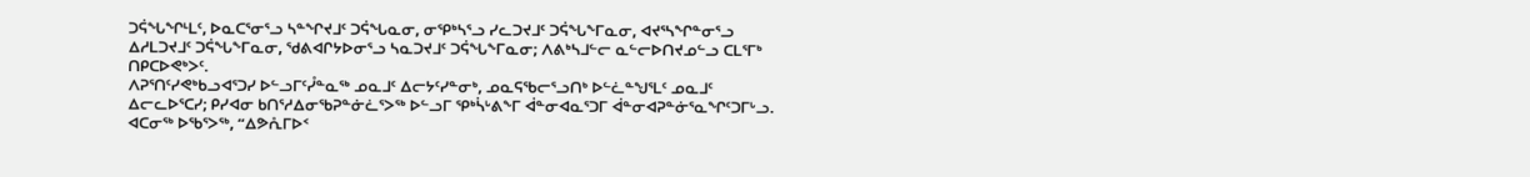ᑐᕌᖓᖏᒻᒪᑦ, ᐅᓇᑕᕐᓂᕐᓗ ᓴᓐᖏᔪᒧᑦ ᑐᕌᖓᓇᓂ, ᓂᕿᒃᓴᕐᓗ ᓯᓚᑐᔪᒧᑦ ᑐᕌᖓᖕᒥᓇᓂ, ᐊᔪᕐᓴᖏᓐᓂᕐᓗ ᐃᓱᒪᑐᔪᒧᑦ ᑐᕌᖓᖕᒥᓇᓂ, ᖁᕕᐊᒋᔭᐅᓂᕐᓗ ᓴᓇᑐᔪᒧᑦ ᑐᕌᖓᖕᒥᓇᓂ; ᐱᕕᒃᓴᒧᓪᓕ ᓇᓪᓕᐅᑎᔪᓄᓪᓗ ᑕᒪᕐᒥᒃ ᑎᑭᑕᐅᕙᒃᐳᑦ.
ᐱᕈᕐᑎᑦᓯᕙᒃᑲᓗᐊᕐᑐᓯ ᐅᓪᓗᒥᑦᓮᓐᓇᖅ ᓄᓇᒧᑦ ᐃᓕᔭᑦᓯᓐᓂᒃ, ᓄᓇᕋᖃᓕᕐᓗᑎᒃ ᐅᓪᓛᓐᖑᕐᒪᑦ ᓄᓇᒧᑦ ᐃᓕᓚᐅᕐᑕᓯ; ᑭᓯᐊᓂ ᑲᑎᕐᓱᐃᓂᖃᕈᓐᓃᓛᕐᐳᖅ ᐅᓪᓗᒥ ᕿᒃᓵᒡᕕᖕᒥ ᐋᓐᓂᐊᓇᕐᑐᒥ ᐋᓐᓂᐊᕈᓐᓃᕐᓇᖏᑦᑐᒥᒡᓗ.
ᐊᑕᓂᖅ ᐅᖃᕐᐳᖅ, “ᐃᕗᕅᒥᐅᑉ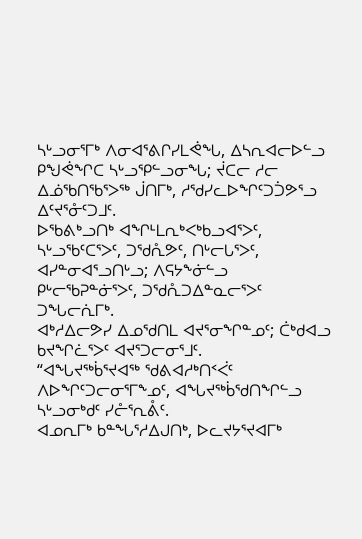ᓴᒡᓗᓂᕐᒥᒃ ᐱᓂᐊᕐᕕᒋᓯᒪᕚᖓ, ᐃᓴᕆᐊᓕᐅᓪᓗ ᑭᖑᕚᖏᑕ ᓴᒡᓗᕿᓪᓗᓂᖓ; ᔫᑕᓕ ᓱᓕ ᐃᓅᖃᑎᖃᕐᐳᖅ ᒎᑎᒥᒃ, ᓱᖁᓯᓚᐅᖏᑦᑐᑑᕗᕐᓗ ᐃᑦᔪᕐᓁᑦᑐᒧᑦ.
ᐅᖃᕕᒃᓗᑎᒃ ᐊᖏᒻᒪᕆᒃᐸᒃᑲᓗᐊᕐᐳᑦ, ᓴᒡᓗᖃᑦᑕᕐᐳᑦ, ᑐᖁᕅᕗᑦ, ᑎᒡᓕᒐᕐᐳᑦ, ᐊᓯᓐᓂᐊᕐᓗᑎᒡᓗ; ᐱᕋᔭᖕᓃᓪᓗ ᑭᒡᓕᖃᕈᓐᓃᕐᐳᑦ, ᑐᖁᕅᑐᐃᓐᓇᓕᕐᐳᑦ ᑐᖓᓕᕇᒥᒃ.
ᐊᒃᓱᐃᓕᕗᓯ ᐃᓄᖁᑎᒪ ᐊᔪᕐᓂᖏᓐᓄᑦ; ᑖᒃᑯᐊᓗ ᑲᔪᖏᓛᕐᐳᑦ ᐊᔪᕐᑐᓕᓂᕐᒧᑦ.
“ᐊᖓᔪᖅᑳᕐᔪᐊᖅ ᖁᕕᐊᓱᒃᑎᑉᐹᑦ ᐱᐅᖏᑦᑐᓕᓂᕐᒥᖕᓄᑦ, ᐊᖓᔪᖅᑳᖁᑎᖏᓪᓗ ᓴᒡᓗᓂᒃᑯᑦ ᓯᓔᕐᕆᕔᑦ.
ᐊᓄᕆᒥᒃ ᑲᓐᖓᕐᓱᐃᒍᑎᒃ, ᐅᓚᔪᔭᕐᔪᐊᒥᒃ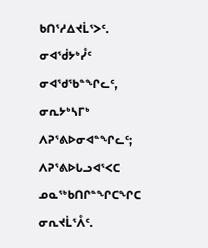ᑲᑎᕐᓱᐃᔪᒫᕐᐳᑦ. ᓂᐊᖂᔭᒃᓮᑦ ᓂᐊᖁᖃᓐᖏᓚᑦ, ᓂᕆᔭᒃᓴᒥᒃ ᐱᕈᕐᕕᐅᓂᐊᓐᖏᓚᑦ; ᐱᕈᕐᕕᐅᒐᓗᐊᕐᐸᑕ ᓄᓇᖅᑲᑎᒋᓐᖏᑕᖏᑕ ᓂᕆᔪᒫᕐᐰᑦ.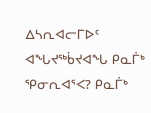ᐃᓴᕆᐊᓕᒥᐅᑦ ᐊᖓᔪᖅᑳᔪᐊᖓ ᑭᓇᒦᒃ ᕿᓂᕆᐊᕐᐸ? ᑭᓇᒦᒃ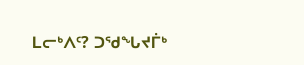ᒪᓕᒃᐱᑦ? ᑐᖁᖓᔪᒦᒃ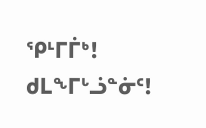ᕿᒻᒥᒦᒃ! ᑯᒪᖕᒥᒡᓘᓐᓃᑦ!